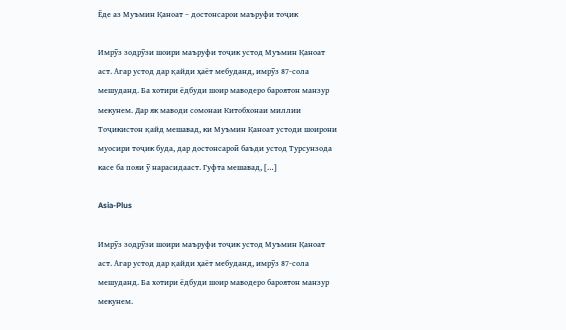Ёде аз Муъмин Қаноат – достонсарои маъруфи тоҷик

Имрӯз зодрӯзи шоири маъруфи тоҷик устод Муъмин Қаноат аст. Агар устод дар қайди ҳаёт мебуданд, имрӯз 87-сола мешуданд. Ба хотири ёдбуди шоир маводеро бароятон манзур мекунем. Дар як маводи сомонаи Китобхонаи миллии Тоҷикистон қайд мешавад, ки Муъмин Қаноат устоди шоирони муосири тоҷик буда, дар достонсароӣ баъди устод Турсунзода касе ба пояи ӯ нарасидааст. Гуфта мешавад, […]

Asia-Plus

Имрӯз зодрӯзи шоири маъруфи тоҷик устод Муъмин Қаноат аст. Агар устод дар қайди ҳаёт мебуданд, имрӯз 87-сола мешуданд. Ба хотири ёдбуди шоир маводеро бароятон манзур мекунем.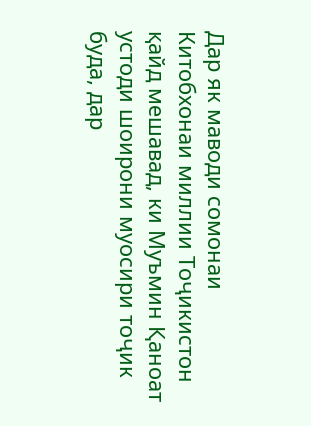Дар як маводи сомонаи Китобхонаи миллии Тоҷикистон қайд мешавад, ки Муъмин Қаноат устоди шоирони муосири тоҷик буда, дар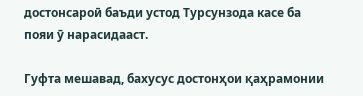достонсароӣ баъди устод Турсунзода касе ба пояи ӯ нарасидааст.

Гуфта мешавад, бахусус достонҳои қаҳрамонии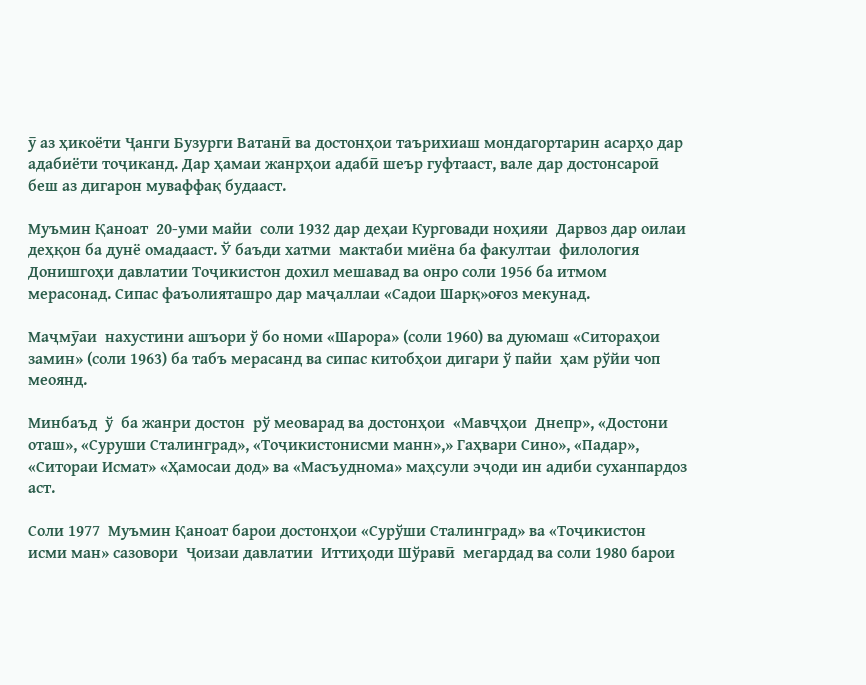ӯ аз ҳикоёти Ҷанги Бузурги Ватанӣ ва достонҳои таърихиаш мондагортарин асарҳо дар адабиёти тоҷиканд. Дар ҳамаи жанрҳои адабӣ шеър гуфтааст, вале дар достонсароӣ беш аз дигарон муваффақ будааст.

Муъмин Қаноат  20-уми майи  соли 1932 дар деҳаи Курговади ноҳияи  Дарвоз дар оилаи деҳқон ба дунё омадааст. Ў баъди хатми  мактаби миёна ба факултаи  филология Донишгоҳи давлатии Тоҷикистон дохил мешавад ва онро соли 1956 ба итмом  мерасонад. Сипас фаъолияташро дар маҷаллаи «Садои Шарқ»оғоз мекунад.

Маҷмӯаи  нахустини ашъори ў бо номи «Шарора» (соли 1960) ва дуюмаш «Ситораҳои замин» (соли 1963) ба табъ мерасанд ва сипас китобҳои дигари ў пайи  ҳам рўйи чоп меоянд.

Минбаъд  ў  ба жанри достон  рў меоварад ва достонҳои  «Мавҷҳои  Днепр», «Достони оташ», «Суруши Сталинград», «Тоҷикистонисми манн»,» Гаҳвари Сино», «Падар», «Ситораи Исмат» «Ҳамосаи дод» ва «Масъуднома» маҳсули эҷоди ин адиби суханпардоз аст.

Соли 1977  Муъмин Қаноат барои достонҳои «Сурўши Сталинград» ва «Тоҷикистон  исми ман» сазовори  Ҷоизаи давлатии  Иттиҳоди Шўравӣ  мегардад ва соли 1980 барои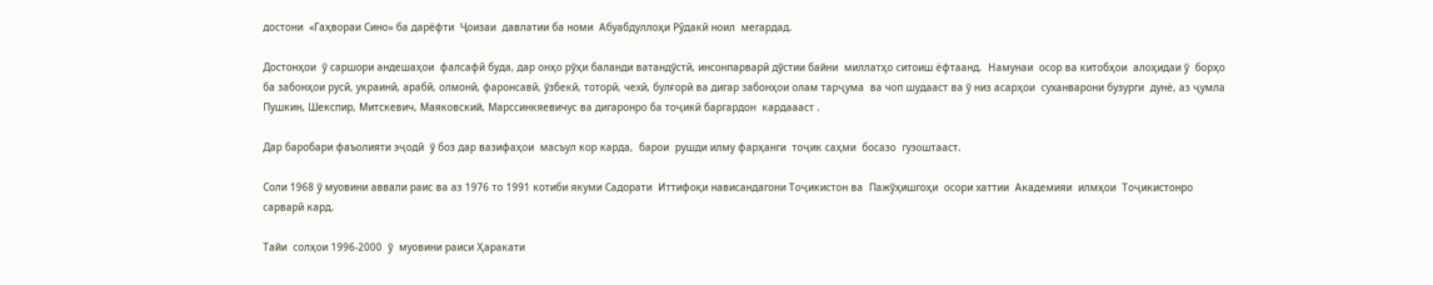достони  «Гаҳвораи Сино» ба дарёфти  Ҷоизаи  давлатии ба номи  Абуабдуллоҳи Рӯдакӣ ноил  мегардад.

Достонҳои  ў саршори андешаҳои  фалсафӣ буда, дар онҳо рўҳи баланди ватандўстӣ, инсонпарварӣ дўстии байни  миллатҳо ситоиш ёфтаанд.  Намунаи  осор ва китобҳои  алоҳидаи ў  борҳо  ба забонҳои русӣ, украинӣ, арабӣ, олмонӣ, фаронсавӣ, ўзбекӣ, тоторӣ, чехӣ, булғорӣ ва дигар забонҳои олам тарҷума  ва чоп шудааст ва ў низ асарҳои  суханварони бузурги  дунё, аз ҷумла Пушкин, Шекспир, Митскевич, Маяковский, Марссинкяевичус ва дигаронро ба тоҷикӣ баргардон  кардаааст .

Дар баробари фаъолияти эҷодӣ  ў боз дар вазифаҳои  масъул кор карда,  барои  рушди илму фарҳанги  тоҷик саҳми  босазо  гузоштааст.

Соли 1968 ў муовини аввали раис ва аз 1976 то 1991 котиби якуми Садорати  Иттифоқи нависандагони Тоҷикистон ва  Пажўҳишгоҳи  осори хаттии  Академияи  илмҳои  Тоҷикистонро сарварӣ кард.

Тайи  солҳои 1996-2000  ў  муовини раиси Ҳаракати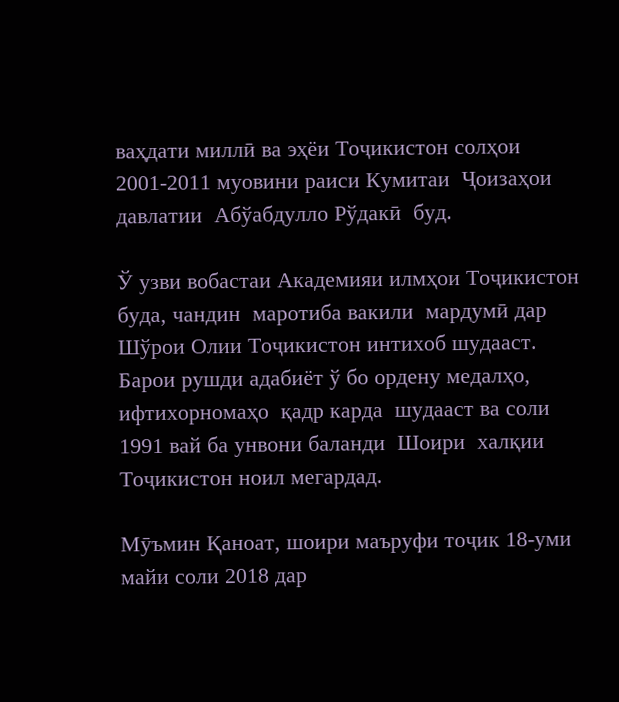ваҳдати миллӣ ва эҳёи Тоҷикистон солҳои 2001-2011 муовини раиси Кумитаи  Ҷоизаҳои давлатии  Абўабдулло Рўдакӣ  буд.

Ў узви вобастаи Академияи илмҳои Тоҷикистон буда, чандин  маротиба вакили  мардумӣ дар Шўрои Олии Тоҷикистон интихоб шудааст. Барои рушди адабиёт ў бо ордену медалҳо, ифтихорномаҳо  қадр карда  шудааст ва соли 1991 вай ба унвони баланди  Шоири  халқии Тоҷикистон ноил мегардад.

Мӯъмин Қаноат, шоири маъруфи тоҷик 18-уми майи соли 2018 дар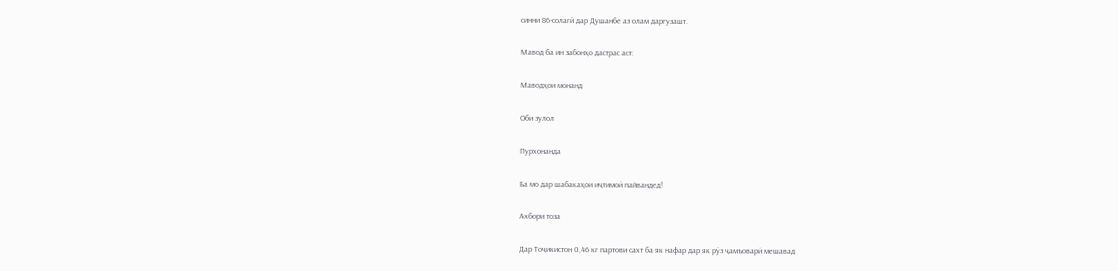синни 86-солагӣ дар Душанбе аз олам даргузашт.

Мавод ба ин забонҳо дастрас аст:

Маводҳои монанд

Оби зулол

Пурхонанда

Ба мо дар шабакаҳои иҷтимоӣ пайвандед!

Ахбори тоза

Дар Тоҷикистон 0,46 кг партови сахт ба як нафар дар як рӯз ҷамъоварӣ мешавад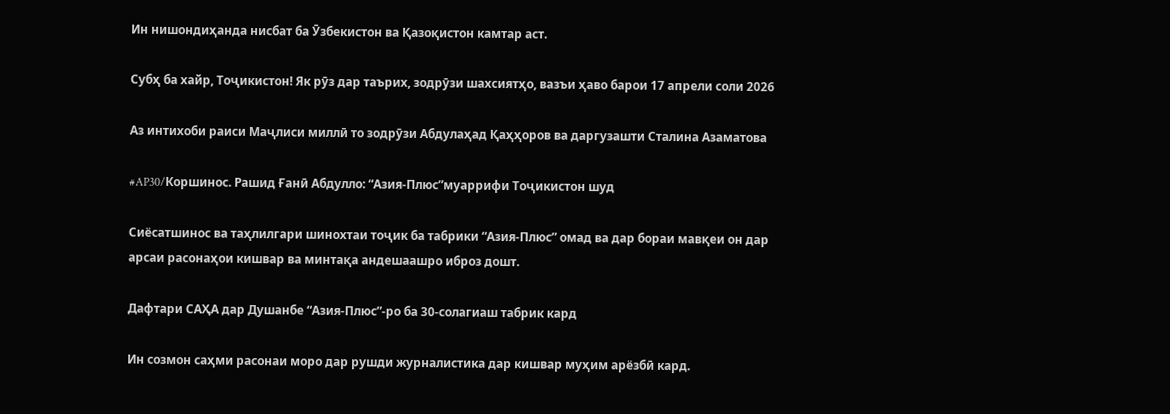Ин нишондиҳанда нисбат ба Ӯзбекистон ва Қазоқистон камтар аст.

Субҳ ба хайр, Тоҷикистон! Як рӯз дар таърих, зодрӯзи шахсиятҳо, вазъи ҳаво барои 17 апрели соли 2026

Аз интихоби раиси Маҷлиси миллӣ то зодрӯзи Абдулаҳад Қаҳҳоров ва даргузашти Сталина Азаматова

#AP30/Коршинос. Рашид Ғанӣ Абдулло: “Азия-Плюс”муаррифи Тоҷикистон шуд

Сиёсатшинос ва таҳлилгари шинохтаи тоҷик ба табрики “Азия-Плюс” омад ва дар бораи мавқеи он дар арсаи расонаҳои кишвар ва минтақа андешаашро иброз дошт.

Дафтари САҲА дар Душанбе “Азия-Плюс”-ро ба 30-солагиаш табрик кард

Ин созмон саҳми расонаи моро дар рушди журналистика дар кишвар муҳим арёзбӣ кард.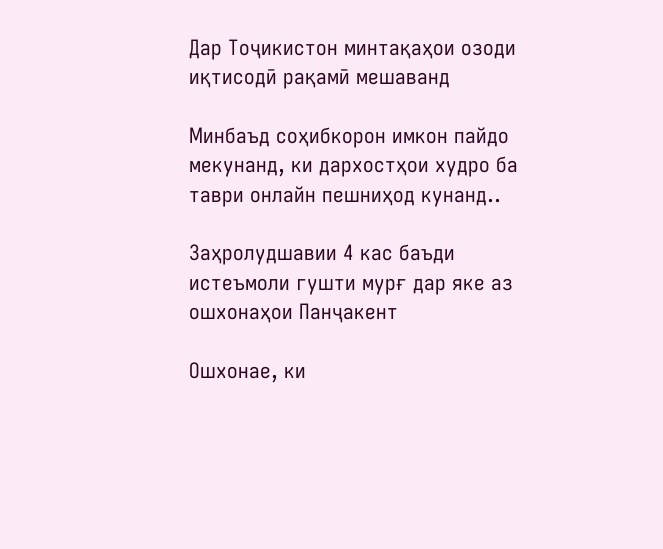Дар Тоҷикистон минтақаҳои озоди иқтисодӣ рақамӣ мешаванд

Минбаъд соҳибкорон имкон пайдо мекунанд, ки дархостҳои худро ба таври онлайн пешниҳод кунанд..

Заҳролудшавии 4 кас баъди истеъмоли гушти мурғ дар яке аз ошхонаҳои Панҷакент

Ошхонае, ки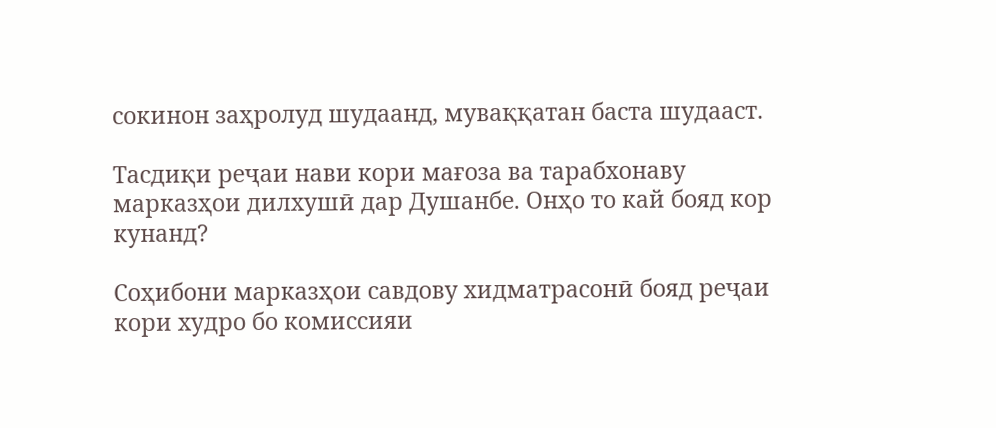сокинон заҳролуд шудаанд, муваққатан баста шудааст.

Тасдиқи реҷаи нави кори мағоза ва тарабхонаву марказҳои дилхушӣ дар Душанбе. Онҳо то кай бояд кор кунанд?

Соҳибони марказҳои савдову хидматрасонӣ бояд реҷаи кори худро бо комиссияи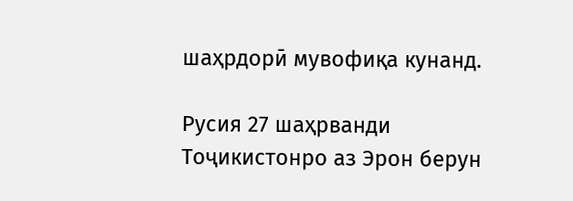шаҳрдорӣ мувофиқа кунанд.

Русия 27 шаҳрванди Тоҷикистонро аз Эрон берун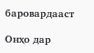баровардааст

Онҳо дар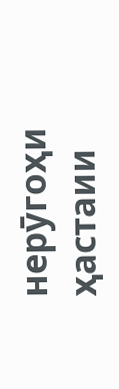нерӯгоҳи ҳастаии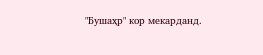"Бушаҳр" кор мекарданд.